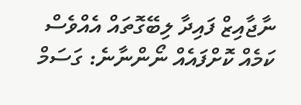ނާޖާއިޒް ފައިދާ ލިބޭގޮތައް އެއްވެސް ކަމެއް ކޮށްފައެއް ނޯންނާނެ: ގަސަމް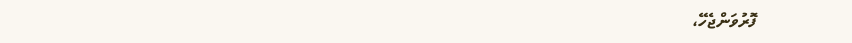ފޮރުވަންޖެހޭ،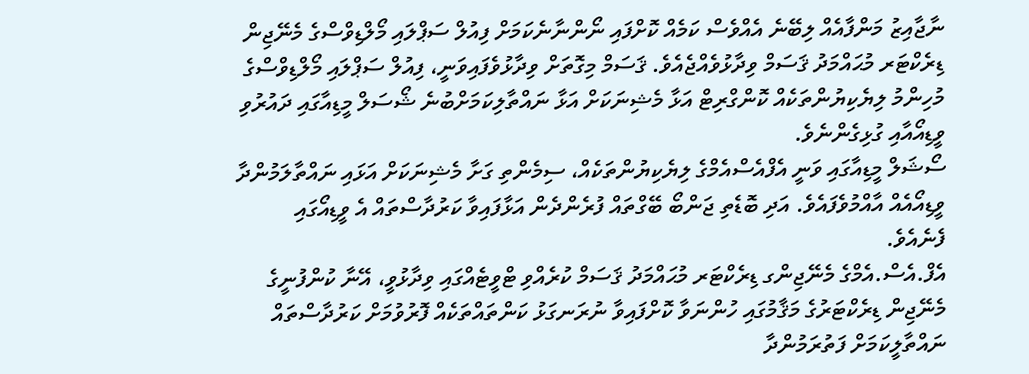ނާޖާއިޒު މަންފާއެއް ލިބޭނެ އެއްވެސް ކަމެއް ކޮށްފައި ނޯންނާނެކަމަށް ފިއުލް ސަޕްލައި މޯލްޑިވްސްގެ މެނޭޖިން ޑިރެކްޓަރ މުޙައްމަދު ޤަސަމް ވިދާޅުވެއްޖެއެވެ. ޤަސަމް މިގޮތަށް ވިދާޅުވެފައިވަނީ، ފިއުލް ސަޕްލައި މޯލްޑިވްސްގެ މުހިންމު ލިޔެކިޔުންތަކެއް ކޮންގްރިޓް އަޅާ މެޝިނަކަށް އަޅާ ނައްތާލިކަމަށްބުނެ ޝޯސަލް މީޑިއާގައި ދައުރުވި ވީޑިއޯއާއި ގުޅިގެންނެވެ.
ސޯޝަލް މީޑިއާގައި ވަނީ އެފްއެސްއެމްގެ ލިޔެކިޔުންތަކެއް، ސިމެންތި ގަށާ މެޝިނަކަށް އަޅައި ނައްތާލަމުންދާ ވީޑިއޯއެއް އާއްމުވެފައެވެ. އަދި ބޮޑެތި ޖަންބޯ ބޭގްތައް ފުރެންދެން އަޅާފައިވާ ކަރުދާސްތައް އެ ވީޑިއޯގައި ފެނެއެވެ.
އެފް.އެސް.އެމްގެ މެނޭޖިންގ ޑިރެކްޓަރ މުޙައްމަދު ޤަސަމް ކުރެއްވި ޓްވީޓެއްގައި ވިދާޅުވީ، އޭނާ ކުންފުނީގެ މެނޭޖިން ޑިރެކްޓަރުގެ މަޤާމުގައި ހުންނަވާ ކޮށްފައިވާ ނުރަނގަޅު ކަންތައްތަކެއް ފޮރުވުމަށް ކަރުދާސްތައް ނައްތާލީކަމަށް ފަތުރަމުންދާ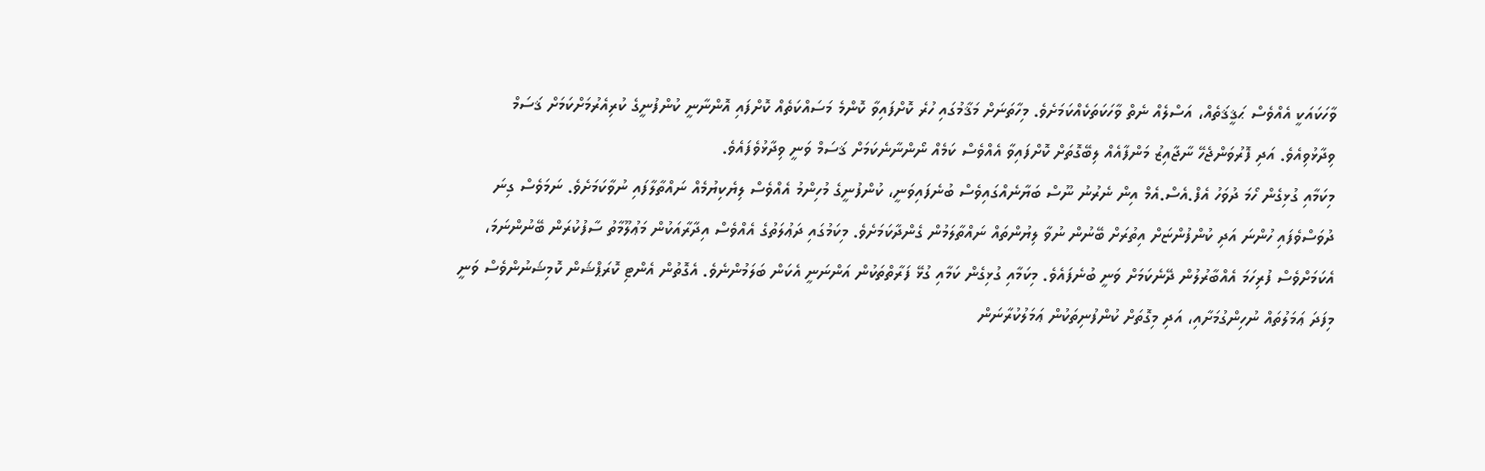ވާހަކައަކީ އެއްވެސް ޙަޤީޤަތެއް، އަސްލެއް ނެތް ވާހަކަތަކެއްކަމަށެވެ. މިހާތަނަށް މަޤާމުގައި ހުރެ ކޮށްފައިވާ ކޮންމެ މަސައްކަތެއް ކޮށްފައި އޮންނާނީ ކުންފުނީގެ ކުރިއެރުމަށްކަމަށް ޤަސަމް ވިދާޅުވިއެވެ. އަދި ފޮރުވަންޖެހޭ ނާޖާއިޒު މަންފާއެއް ލިބޭގޮތަށް ކޮށްފައިވާ އެއްވެސް ކަމެއް ނޯންނާނެކަމަށް ޤަސަމް ވަނީ ވިދާޅުވެފައެވެ.
މިކަމާއި ގުޅިގެން ހޯމަ ދުވަހު އެފް.އެސް.އެމް އިން ނެރުނު ނޫސް ބަޔާނެއްގައިވެސް ބުނެފައިވަނީ، ކުންފުނީގެ މުހިންމު އެއްވެސް ލިޔެކިޔުމެއް ނައްތާލާފައި ނުވާކަމަށެވެ. ނަމަވެސް ގިނަ ދުވަސްވެފައި ހުންނަ އަދި ކުންފުންޏަށް އިތުރަށް ބޭނުން ނުވާ ލިޔުންތައް ނައްތާލަމުން ގެންދާކަމަށެވެ. މިކަމުގައި ދަޢުލަތުގެ އެއްވެސް އިދާރާއަކުން މަޢުލޫމާތު ސާފުކުރަން ބޭނުންނަމަ، އެކަމަށްވެސް ފުރިހަމަ އެއްބާރުލުން ދޭނެކަމަށް ވަނީ ބުނެފައެވެ. މިކަމާއި ގުޅިގެން ކަމާއި ގުޅޭ ފަރާތްތަކުން އަންނަނީ އެކަން ބަލަމުންނެވެ. އެގޮތުން އެންޓި ކޮރަޕްޝަން ކޮމިޝަނުންވެސް ވަނީ މިފަދަ ޢަމަލުތައް ނުހިންގުމަށާއި، އަދި މިގޮތަށް ކުންފުނިތަކުން ޢަމަލުކުރާނަން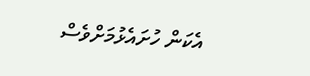އެކަން ހުށައެޅުމަށްވެސް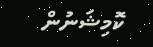ކޮމިޝަނުން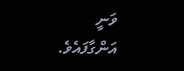ވަނީ އަންގާފައެވެ.